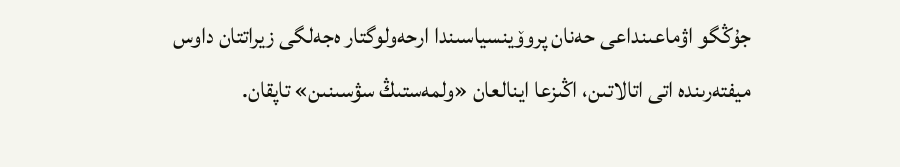جۇڭگو اۋماعىنداعى حەنان پروۆينسياسىندا ارحەولوگتار ەجەلگى زيراتتان داوس ميفتەرىندە اتى اتالاتىن، اڭىزعا اينالعان «ولمەستىڭ سۋسىنىن» تاپقان.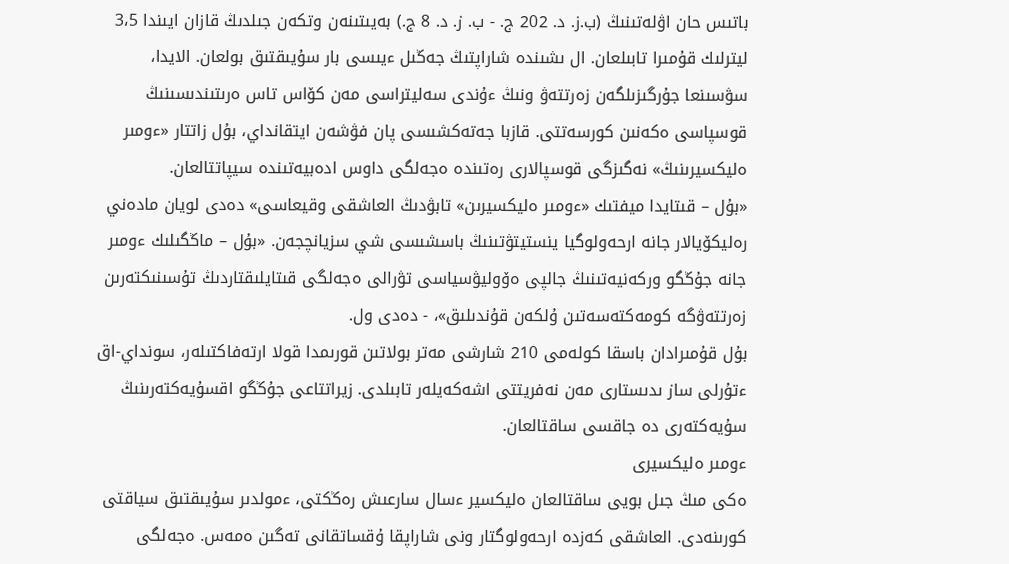باتىس حان اۋلەتىنىڭ (ب.ز. د. 202 ج. - ب. ز. د. 8 ج.) بەيىتىنەن وتكەن جىلدىڭ قازان ايىندا 3،5 ليترلىك قۇمىرا تابىلعان. ال ىشىندە شاراپتىڭ جەڭىل ءيىسى بار سۇيىقتىق بولعان. الايدا، سۋسىنعا جۇرگىزىلگەن زەرتتەۋ ونىڭ ءۇندى سەليتراسى مەن كۆاس تاس ەرىتىندىسىنىڭ قوسپاسى ەكەنىن كورسەتتى. قازبا جەتەكشىسى پان فۋشەن ايتقانداي، بۇل زاتتار «ءومىر ەليكسيرىنىڭ» نەگىزگى قوسپالارى رەتىندە ەجەلگى داوس ادەبيەتىندە سيپاتتالعان.
«بۇل – قىتايدا ميفتىك «ءومىر ەليكسيرىن» تابۋدىڭ العاشقى وقيعاسى» دەدى لويان مادەني رەليكۆيالار جانە ارحەولوگيا ينستيتۋتىنىڭ باسشىسى شي سزيانچجەن. «بۇل – ماڭگىلىك ءومىر جانە جۇڭگو وركەنيەتىنىڭ جالپى ەۆوليۋسياسى تۋرالى ەجەلگى قىتايلىقتاردىڭ تۇسىنىكتەرىن زەرتتەۋگە كومەكتەسەتىن ۇلكەن قۇندىلىق»، - دەدى ول.
بۇل قۇمىرادان باسقا كولەمى 210 شارشى مەتر بولاتىن قورىمدا قولا ارتەفاكتىلەر، سونداي-اق ءتۇرلى ساز ىدىستارى مەن نەفريتتى اشەكەيلەر تابىلدى. زيراتتاعى جۇڭگو اقسۇيەكتەرىنىڭ سۇيەكتەرى دە جاقسى ساقتالعان.
ءومىر ەليكسيرى
ەكى مىڭ جىل بويى ساقتالعان ەليكسير ءسال سارعىش رەڭكتى، ءمولدىر سۇيىقتىق سياقتى كورىنەدى. العاشقى كەزدە ارحەولوگتار ونى شاراپقا ۇقساتقانى تەگىن ەمەس. ەجەلگى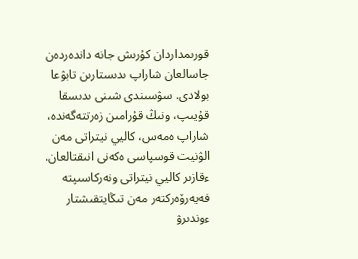قورىمداردان كۇرىش جانە داندەردەن جاسالعان شاراپ ىدىستارىن تابۋعا بولادى. سۋسىندى شىنى ىدىسقا قۇيىپ، ونىڭ قۇرامىن زەرتتەگەندە، شاراپ ەمەس، كاليي نيتراتى مەن الۋنيت قوسپاسى ەكەنى انىقتالعان.
ءقازىر كاليي نيتراتى ونەركاسىپتە فەيەرۆەركتەر مەن تىڭايتقىشتار ءوندىرۋ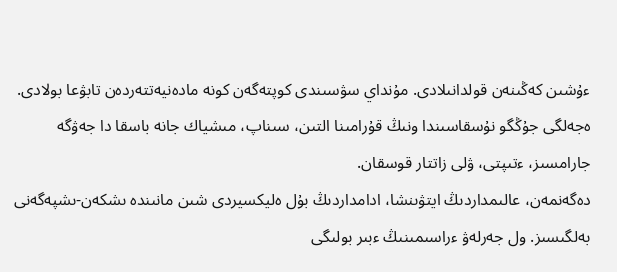ءۇشىن كەڭىنەن قولدانىلادى. مۇنداي سۋسىندى كوپتەگەن كونە مادەنيەتتەردەن تابۋعا بولادى. ەجەلگى جۇڭگو نۇسقاسىندا ونىڭ قۇرامىنا التىن، سىناپ، مىشياك جانە باسقا دا جەۋگە جارامسىز، ءتىپتى، ۋلى زاتتار قوسقان.
دەگەنمەن، عالىمداردىڭ ايتۋىنشا، ادامداردىڭ بۇل ەليكسيردى شىن مانىندە ىشكەن-ىشپەگەنى بەلگىسىز. ول جەرلەۋ ءراسىمىنىڭ ءبىر بولىگى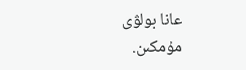عانا بولۋى مۇمكىن.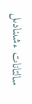سالتانات ءشىنادىل